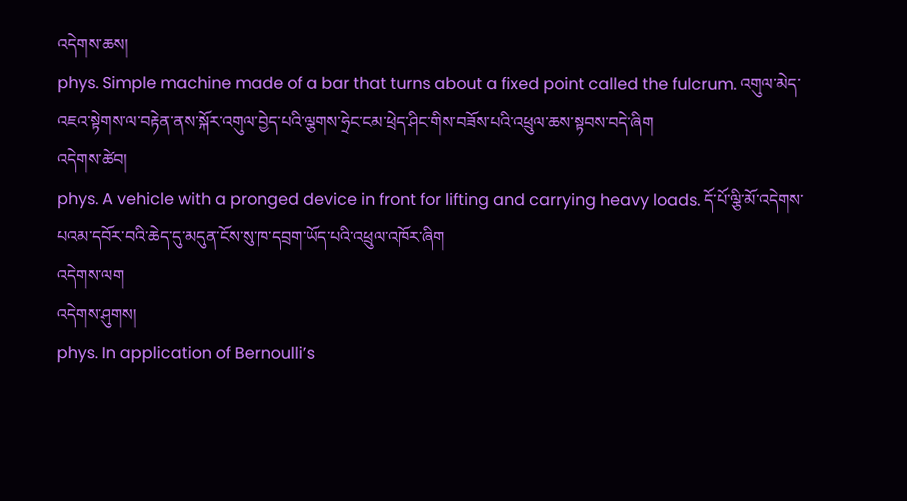འདེགས་ཆས།
phys. Simple machine made of a bar that turns about a fixed point called the fulcrum. འགུལ་མེད་འཇའ་སྟེགས་ལ་བརྟེན་ནས་སྐོར་འགུལ་བྱེད་པའི་ལྕགས་ཧྲེང་ངམ་ཕྲེད་ཤིང་གིས་བཟོས་པའི་འཕྲུལ་ཆས་སྟབས་བདེ་ཞིག
འདེགས་ཚེབ།
phys. A vehicle with a pronged device in front for lifting and carrying heavy loads. དོ་པོ་ལྕི་མོ་འདེགས་པའམ་དབོར་བའི་ཆེད་དུ་མདུན་ངོས་སུ་ཁ་དབྲག་ཡོད་པའི་འཕྲུལ་འཁོར་ཞིག
འདེགས་ལག
འདེགས་ཤུགས།
phys. In application of Bernoulli’s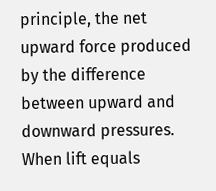principle, the net upward force produced by the difference between upward and downward pressures. When lift equals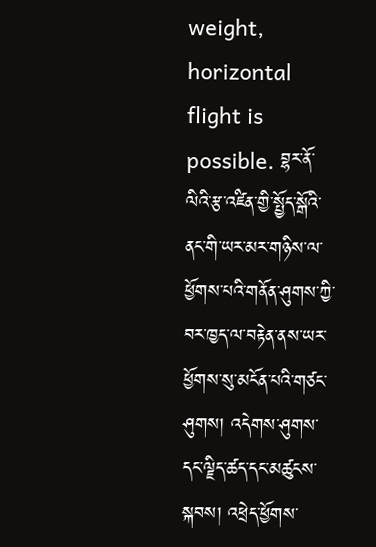weight, horizontal flight is possible. བྷར་ནོ་ལིའི་རྩ་འཛིན་གྱི་སྤྱོད་སྒོའི་ནང་གི་ཡར་མར་གཉིས་ལ་ཕྱོགས་པའི་གནོན་ཤུགས་ཀྱི་བར་ཁྱད་ལ་བརྟེན་ནས་ཡར་ཕྱོགས་སུ་མངོན་པའི་གཙང་ཤུགས། འདེགས་ཤུགས་དང་ལྗིད་ཚད་དང་མཚུངས་སྐབས། འཕྲེད་ཕྱོགས་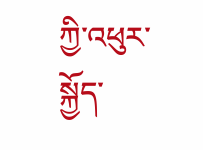ཀྱི་འཕུར་སྐྱོད་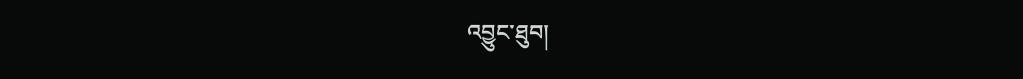འབྱུང་ཐུབ།